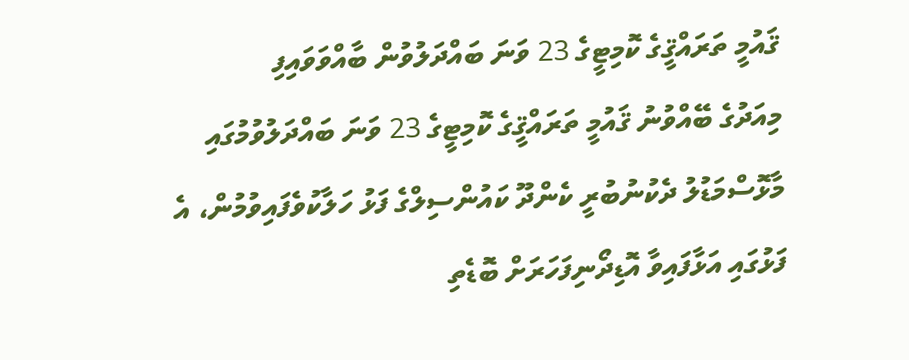ޤައުމީ ތަރައްޤީގެ ކޮމިޓީގެ 23 ވަނަ ބައްދަލުވުން ބާއްވަވައިފި
މިއަދުގެ ބޭއްވުނު ޤައުމީ ތަރައްޤީގެ ކޮމިޓީގެ 23 ވަނަ ބައްދަލުވުމުގައި މާޅޮސްމަޑުލު ދެކުނުބުރީ ކެންދޫ ކައުންސިލްގެ ފަޅު ހަލާކުވެފައިވުމުން، އެ ފަޅުގައި އަޅާފައިވާ އޮޑިދޯނިފަހަރަށް ބޮޑެތި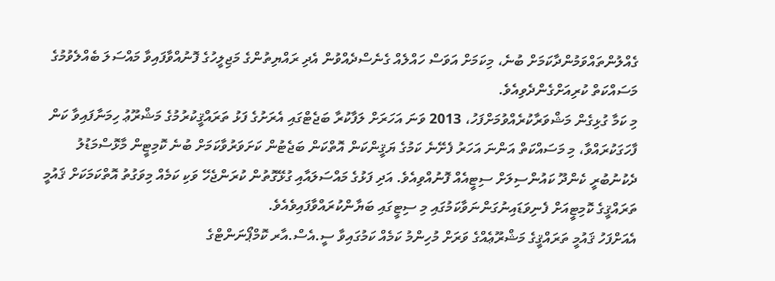ގެއްލުންތައްވަމުންދާކަމަށް ބުނެ، މިކަމަށް އަވަސް ހައްލެއް ގެނެސްދެއްވުން އެދި ރައްޔިތުންގެ މަޖިލީހުގެ ފޮނުއްވާފައިވާ މައްސަލަ ބެއްލެވުމުގެ މަސައްކަތް ކުރިއަށްގެންދެވިއެވެ.
މި ކަމާ ގުޅިގެން މަޝްވަރާކުރެއްވުމަށްފަހު، 2013 ވަނަ އަހަރަށް ލަފާކުރާ ބަޖެޓްގައި އެރަށުގެ ފަޅު ތަރައްޤީކުރުމުގެ މަޝްރޫޢު ހިމަނާފައިވާ ކަން ފާހަގަކުރައްވާ، މި މަސައްކަތް އަންނަ އަހަރު ފެށޭނެ ކަމުގެ ޔަޤީންކަން އޮތްކަން ބަޖެޓުން ކަށަވަރުވާކަމަށް ބުނެ ކޮމިޓީން މާޅޮސްމަޑުލު ދެކުނުބުރީ ކެންދޫ ކައުންސިލަށް ސިޓީއެއް ފޮނުއްވިއެވެ. އަދި ފަޅުގެ މައްސަލައާއި ގުޅޭގޮތުން ކުރަންޖެހޭ ވަކި ކަމެއް މިވަގުތު އޮތްކަމަކަށް ޤައުމީ ތަރައްޤީގެ ކޮމިޓީއަށް ފެނިވަޑައިނުގަންނަވާކަމުގައި މި ސިޓީގައި ބަޔާންކުރައްވާފައިވެއެވެ.
އެއަށްފަހު ޤައުމީ ތަރައްޤީގެ މަޝްރޫޢެއްގެ ވަރަށް މުހިންމު ކަމެއް ކަމުގައިވާ ސީ.އެސް.އާރ ކޮމްޕޯނަންޓްގެ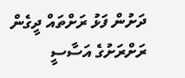ދަށުން ފަޅު ރަށްތައް ދީގެން ރަށްރަށުގެ އަސާސީ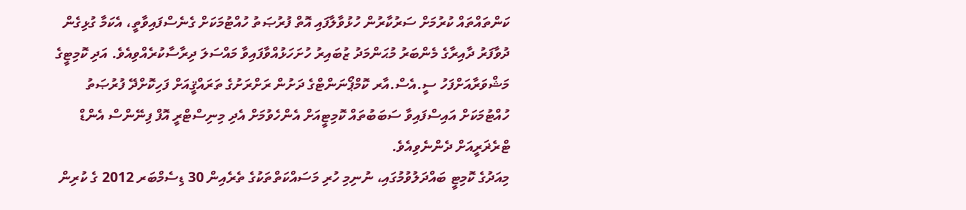ކަންތައްތައް ކުރުމަށް ސަރުކާރުން ހުޅުވާލާފައި އޮތް ފުރުޞަތު ހުއްޓުމަކަށް ގެނެސްފައިވާތީ، އެކަމާ ގުޅިގެން ދުވާފަރު ދާއިރާގެ މެންބަރު މުޙަންމަދު ޒުބައިރު ހުށަހަޅުއްވާފައިވާ މައްސަލަ ދިރާސާކުރެއްވިއެވެ. އަދި ކޮމިޓީގެ މަޝްވަރާއަށްފަހު ސީ.އެސް.އާރ ކޮމްޕޯނަންޓްގެ ދަށުން ރަށްރަށުގެ ތަރައްޤީއަށް ފަހިކޮށްދޭ ފުރުޞަތު ހުއްޓުމަކަށް އައިސްފައިވާ ސަބަބުތައް ކޮމިޓީއަށް އެންހެވުމަށް އެދި މިނިސްޓްރީ އޮފް ފިނޭންސް އެންޑް ޓްރެޜަރީއަށް ދެންނެވިއެވެ.
މިއަދުގެ ކޮމިޓީ ބައްދަލުވުމުގައި، ނުނިމި ހުރި މަސައްކަތްތަކުގެ ތެރެއިން 30 ޑިސެމްބަރ 2012 ގެ ކުރިން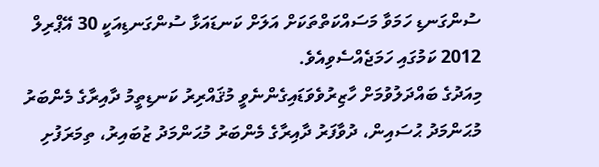ސުންގަނޑި ހަމަވާ މަސައްކަތްތަކަށް އަލަށް ކަނޑައަޅާ ސުންގަނޑިއަކީ 30 އޭޕްރިލް 2012 ކަމުގައި ހަމަޖެއްސެވިއެވެ.
މިއަދުގެ ބައްދަލުވުމަށް ހާޒިރުވެވަޑައިގެންނެވީ މުޤައްރިރު ކަނޑިތީމު ދާއިރާގެ މެންބަރު މުޙަންމަދު ޙުސައިން، ދުވާފަރު ދާއިރާގެ މެންބަރު މުޙަންމަދު ޒުބައިރު، ތިމަރަފުށި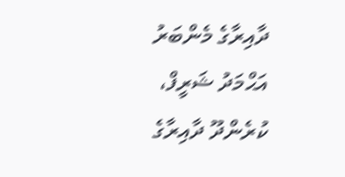ދާއިރާގެ މެންބަރު އަޙްމަދު ޝަރީފް، ކުރެންދޫ ދާއިރާގެ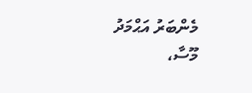މެންބަރު އަޙްމަދު މޫސާ،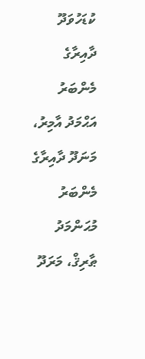ކުޑަހުވަދޫ ދާއިރާގެ މެންބަރު އަޙްމަދު އާމިރު، މަނަދޫ ދާއިރާގެ މެންބަރު މުޙަންމަދު ޠާރިޤް، މަރަދޫ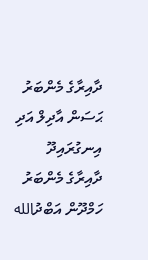ދާއިރާގެ މެންބަރު ޙަސަން އާދިލް އަދި އިނގުރައިދޫ ދާއިރާގެ މެންބަރު ހަމްދޫން އަބްދުالله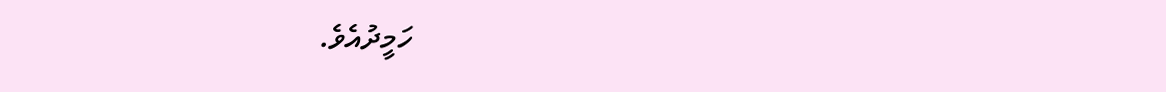ހަމީދުއެވެ.